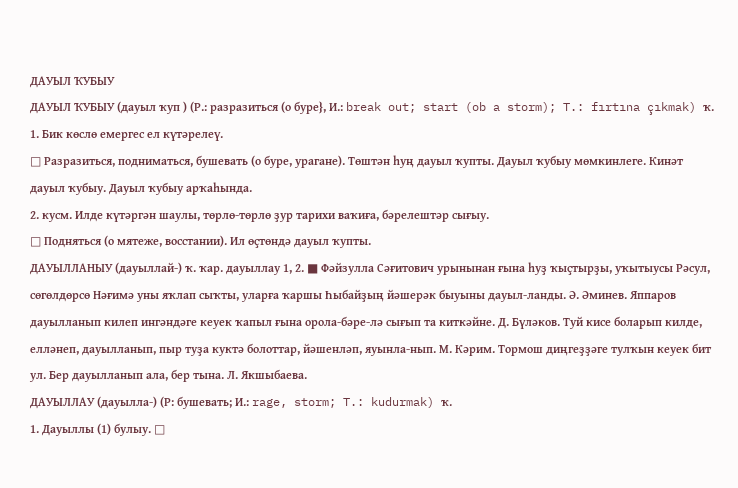ДАУЫЛ ҠУБЫУ
ДАУЫЛ ҠУБЫУ (дауыл ҡуп ) (Р.: разразиться (о буре}, И.: break out; start (ob a storm); T.: fırtına çıkmak) ҡ.
1. Бик көслө емергес ел күтәрелеү.
□ Разразиться, подниматься, бушевать (о буре, урагане). Төштән һуң дауыл ҡупты. Дауыл ҡубыу мөмкинлеге. Кинәт дауыл ҡубыу. Дауыл ҡубыу арҡаһында.
2. кусм. Илде күтәргән шаулы, төрлө-төрлө ҙур тарихи ваҡиға, бәрелештәр сығыу.
□ Подняться (о мятеже, восстании). Ил өҫтөндә дауыл ҡупты.
ДАУЫЛЛАНЫУ (дауыллай-) ҡ. ҡар. дауыллау 1, 2. ■ Фәйзулла Сәғитович урынынан ғына һуҙ ҡыҫтырҙы, уҡытыусы Рәсул, сөгөлдөрсө Нәғимә уны яҡлап сыҡты, уларға ҡаршы Һыбайҙың йәшерәк быуыны дауыл-ланды. Ә. Әминев. Яппаров дауылланып килеп ингәндәге кеуек ҡапыл ғына орола-бәре-лә сығып та киткәйне. Д. Бүләков. Туй кисе боларып килде, елләнеп, дауылланып, пыр туҙа куктә болоттар, йәшенләп, яуынла-нып. М. Кәрим. Тормош диңгеҙҙәге тулҡын кеуек бит ул. Бер дауылланып ала, бер тына. Л. Якшыбаева.
ДАУЫЛЛАУ (дауылла-) (Р: бушевать; И.: rage, storm; T.: kudurmak) ҡ.
1. Дауыллы (1) булыу. □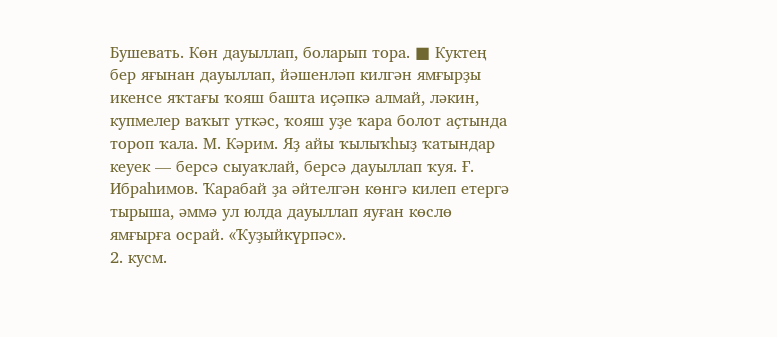Бушевать. Көн дауыллап, боларып тора. ■ Куктең бер яғынан дауыллап, йәшенләп килгән ямғырҙы икенсе яҡтағы ҡояш башта иҫәпкә алмай, ләкин, купмелер ваҡыт уткәс, ҡояш уҙе ҡара болот аҫтында тороп ҡала. М. Кәрим. Яҙ айы ҡылыҡһыҙ ҡатындар кеуек — берсә сыуаҡлай, берсә дауыллап ҡуя. Ғ. Ибраһимов. Ҡарабай ҙа әйтелгән көнгә килеп етергә тырыша, әммә ул юлда дауыллап яуған көслө ямғырға осрай. «Ҡуҙыйкүрпәс».
2. кусм.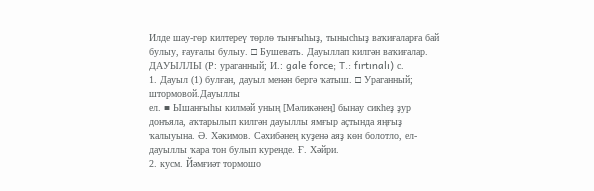Илде шау-гөр килтереү төрлө тынғыһыҙ, тынысһыҙ ваҡиғаларға бай булыу, ғауғалы булыу. □ Бушевать. Дауыллап килгән ваҡиғалар.
ДАУЫЛЛЫ (Р: ураганный; И.: gale force; T.: fırtınalı) с.
1. Дауыл (1) булған, дауыл менән бергә ҡатыш. □ Ураганный; штормовой.Дауыллы
ел. ■ Ышанғыһы килмәй уның [Мәликәнең] бынау сикһеҙ ҙур донъяла, аҡтарылып килгән дауыллы ямғыр аҫтында яңғыҙ ҡалыуына. Ә. Хәкимов. Сәхибәнең куҙенә аяҙ көн болотло, ел-дауыллы ҡара тон булып куренде. Ғ. Хәйри.
2. кусм. Йәмғиәт тормошо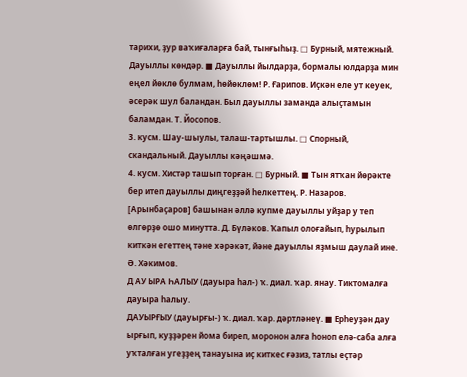тарихи, ҙур ваҡиғаларға бай, тынғыһыҙ. □ Бурный, мятежный. Дауыллы көндәр. ■ Дауыллы йылдарҙа, бормалы юлдарҙа мин еңел йөклө булмам, һөйөклөм! Р. Ғарипов. Иҫкән еле ут кеуек, әсерәк шул баландан. Был дауыллы заманда алыҫтамын баламдан. Т. Йосопов.
3. кусм. Шау-шыулы, талаш-тартышлы. □ Спорный, скандальный. Дауыллы кәңәшмә.
4. кусм. Хистәр ташып торған. □ Бурный. ■ Тын ятҡан йөрәкте бер итеп дауыллы диңгеҙҙәй һелкеттең. Р. Назаров. [Арынбаҫаров] башынан әллә купме дауыллы уйҙар у теп өлгөрҙө ошо минутта. Д. Бүләков. Ҡапыл олоғайып, һурылып киткән егеттең тәне хәрәкәт, йәне дауыллы яҙмыш даулай ине. Ә. Хәкимов.
Д АУ ЫРА ҺАЛЫУ (дауыра һал-) ҡ. диал. ҡар. янау. Тиктомалға дауыра һалыу.
ДАУЫРҒЫУ (дауырғы-) ҡ. диал. ҡар. дәртләнеү. ■ Ерһеуҙән дау ырғып, куҙҙәрен йома биреп, моронон алға һоноп елә-саба алға уҡталған угеҙҙең танауына иҫ киткес ғәзиз, татлы еҫтәр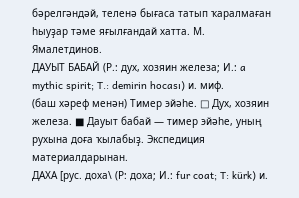бәрелгәндәй, теленә бығаса татып ҡаралмаған һыуҙар тәме яғылғандай хатта. М. Ямалетдинов.
ДАУЫТ БАБАЙ (Р.: дух, хозяин железа; И.: a mythic spirit; T.: demirin hocası) и. миф.
(баш хәреф менән) Тимер эйәһе. □ Дух, хозяин железа. ■ Дауыт бабай — тимер эйәһе, уның рухына доға ҡылабыҙ. Экспедиция материалдарынан.
ДАХА [рус. доха\ (Р: доха; И.: fur coat; T: kürk) и.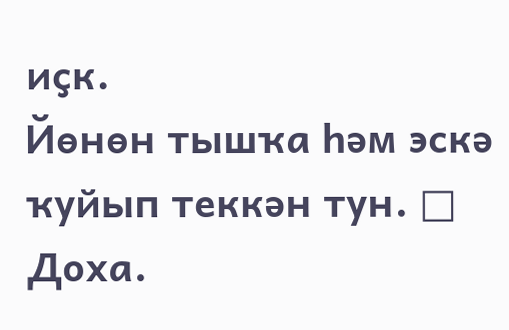иҫк.
Йөнөн тышҡа һәм эскә ҡуйып теккән тун. □ Доха.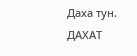Даха тун.
ДАХАТ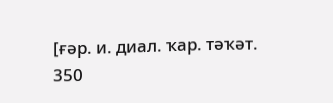[ғәр. и. диал. ҡар. тәҡәт.
350